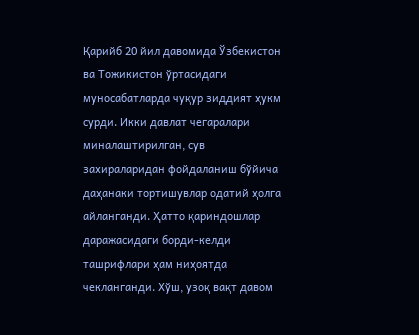Қарийб 20 йил давомида Ўзбекистон ва Тожикистон ўртасидаги муносабатларда чуқур зиддият ҳукм сурди. Икки давлат чегаралари миналаштирилган, сув захираларидан фойдаланиш бўйича даҳанаки тортишувлар одатий ҳолга айланганди. Ҳатто қариндошлар даражасидаги борди-келди ташрифлари ҳам ниҳоятда чекланганди. Хўш, узоқ вақт давом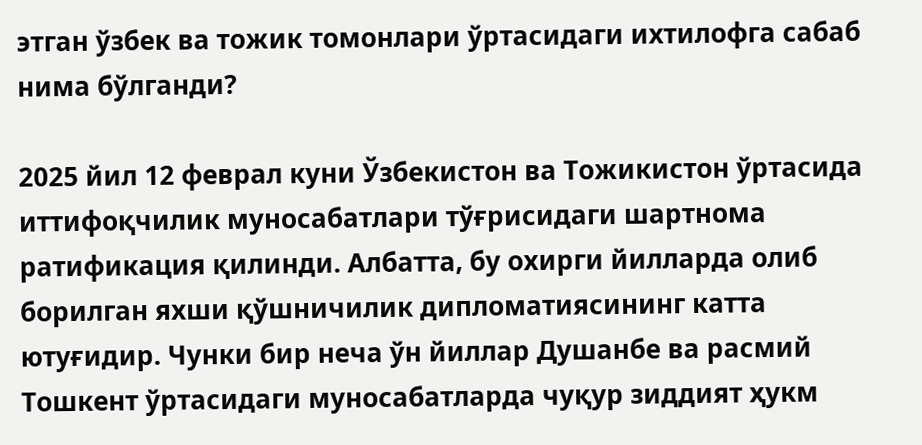этган ўзбек ва тожик томонлари ўртасидаги ихтилофга сабаб нима бўлганди?

2025 йил 12 феврал куни Ўзбекистон ва Тожикистон ўртасида иттифоқчилик муносабатлари тўғрисидаги шартнома ратификация қилинди. Албатта, бу охирги йилларда олиб борилган яхши қўшничилик дипломатиясининг катта ютуғидир. Чунки бир неча ўн йиллар Душанбе ва расмий Тошкент ўртасидаги муносабатларда чуқур зиддият ҳукм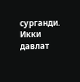сурганди. Икки давлат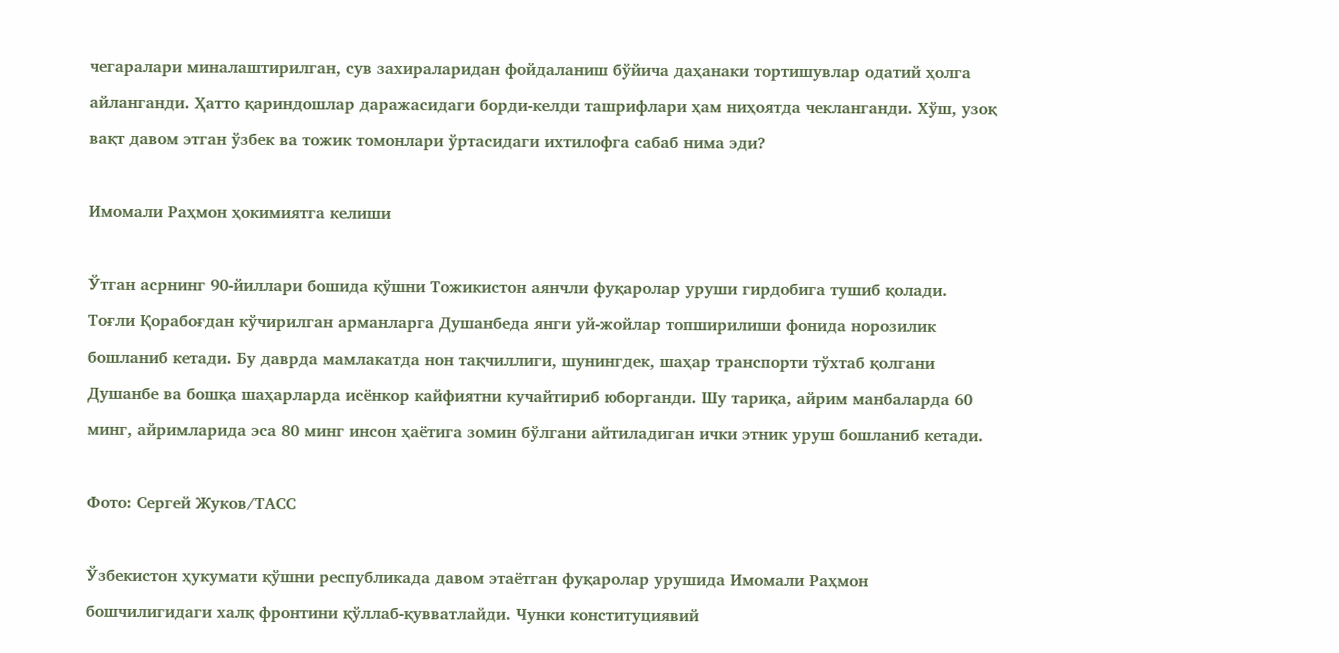чегаралари миналаштирилган, сув захираларидан фойдаланиш бўйича даҳанаки тортишувлар одатий ҳолга айланганди. Ҳатто қариндошлар даражасидаги борди-келди ташрифлари ҳам ниҳоятда чекланганди. Хўш, узоқ вақт давом этган ўзбек ва тожик томонлари ўртасидаги ихтилофга сабаб нима эди?

Имомали Раҳмон ҳокимиятга келиши

Ўтган асрнинг 90-йиллари бошида қўшни Тожикистон аянчли фуқаролар уруши гирдобига тушиб қолади. Тоғли Қорабоғдан кўчирилган арманларга Душанбеда янги уй-жойлар топширилиши фонида норозилик бошланиб кетади. Бу даврда мамлакатда нон тақчиллиги, шунингдек, шаҳар транспорти тўхтаб қолгани Душанбе ва бошқа шаҳарларда исёнкор кайфиятни кучайтириб юборганди. Шу тариқа, айрим манбаларда 60 минг, айримларида эса 80 минг инсон ҳаётига зомин бўлгани айтиладиган ички этник уруш бошланиб кетади.

Фото: Сергей Жуков/ТАСС

Ўзбекистон ҳукумати қўшни республикада давом этаётган фуқаролар урушида Имомали Раҳмон бошчилигидаги халқ фронтини қўллаб-қувватлайди. Чунки конституциявий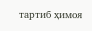тартиб ҳимоя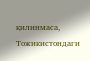қилинмаса, Тожикистондаги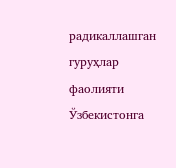радикаллашган гуруҳлар фаолияти Ўзбекистонга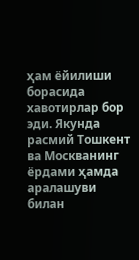ҳам ёйилиши борасида хавотирлар бор эди. Якунда расмий Тошкент ва Москванинг ёрдами ҳамда аралашуви билан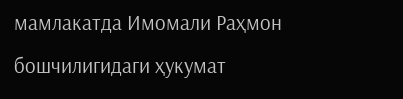мамлакатда Имомали Раҳмон бошчилигидаги ҳукумат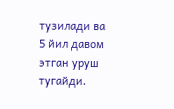тузилади ва 5 йил давом этган уруш тугайди.